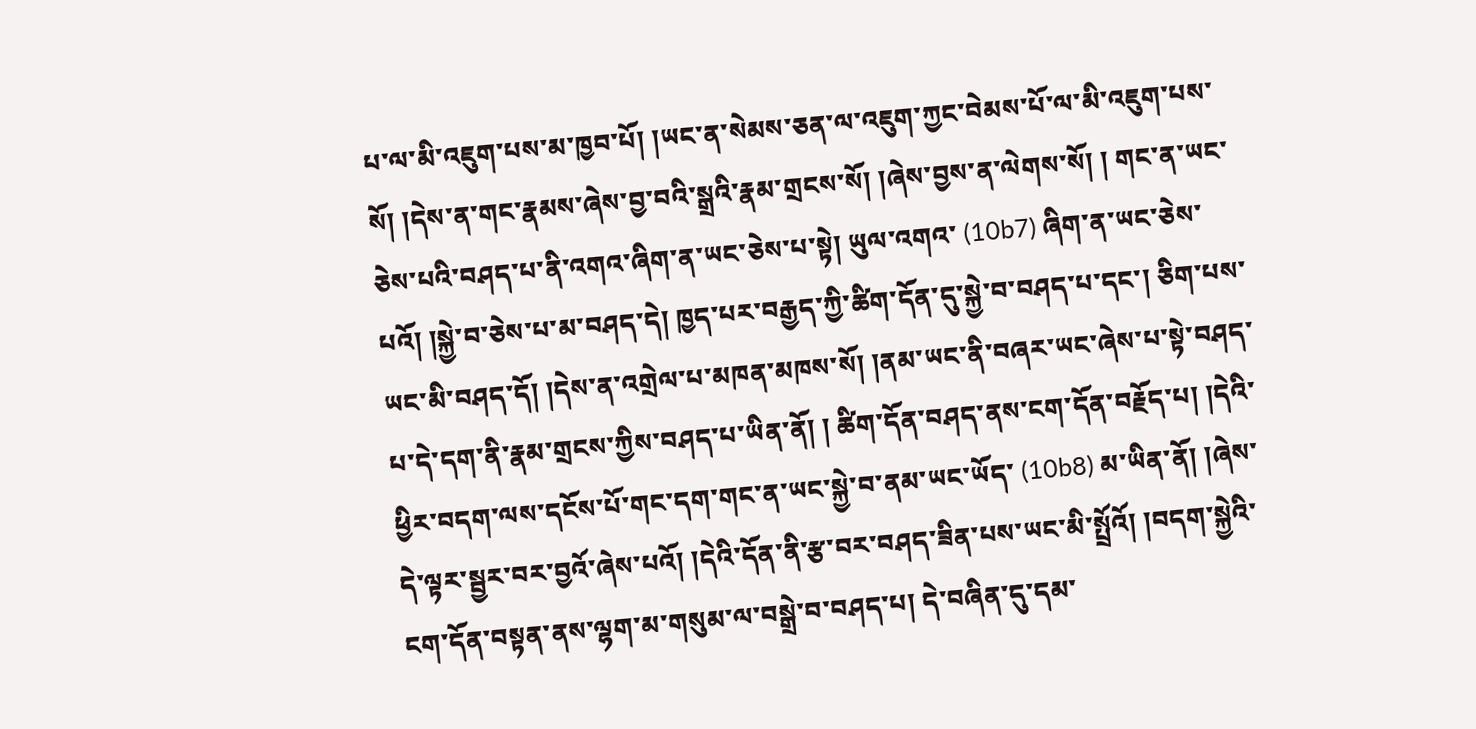པ་ལ་མི་འཇུག་པས་མ་ཁྱབ་པོ། །ཡང་ན་སེམས་ཅན་ལ་འཇུག་ཀྱང་བེམས་པོ་ལ་མི་འཇུག་པས་སོ། །དེས་ན་གང་རྣམས་ཞེས་བྱ་བའི་སྒྲའི་རྣམ་གྲངས་སོ། །ཞེས་བྱས་ན་ལེགས་སོ། ། གང་ན་ཡང་ཅེས་པའི་བཤད་པ་ནི་འགའ་ཞིག་ན་ཡང་ཅེས་པ་སྟེ། ཡུལ་འགའ་ (10b7) ཞིག་ན་ཡང་ཅེས་པའོ། །སྐྱེ་བ་ཅེས་པ་མ་བཤད་དེ། ཁྱད་པར་བརྒྱད་ཀྱི་ཚིག་དོན་དུ་སྐྱེ་བ་བཤད་པ་དང་། ཅིག་པས་ཡང་མི་བཤད་དོ། །དེས་ན་འགྲེལ་པ་མཁན་མཁས་སོ། །ནམ་ཡང་ནི་བཞར་ཡང་ཞེས་པ་སྟེ་བཤད་པ་དེ་དག་ནི་རྣམ་གྲངས་ཀྱིས་བཤད་པ་ཡིན་ནོ། ། ཚིག་དོན་བཤད་ནས་ངག་དོན་བརྗོད་པ། །དེའི་ཕྱིར་བདག་ལས་དངོས་པོ་གང་དག་གང་ན་ཡང་སྐྱེ་བ་ནམ་ཡང་ཡོད་ (10b8) མ་ཡིན་ནོ། །ཞེས་དེ་ལྟར་སྦྱར་བར་བྱའོ་ཞེས་པའོ། །དེའི་དོན་ནི་རྩ་བར་བཤད་ཟིན་པས་ཡང་མི་སྤྲོའོ། །བདག་སྐྱེའི་ངག་དོན་བསྟན་ནས་ལྷག་མ་གསུམ་ལ་བསྒྲེ་བ་བཤད་པ། དེ་བཞིན་དུ་དམ་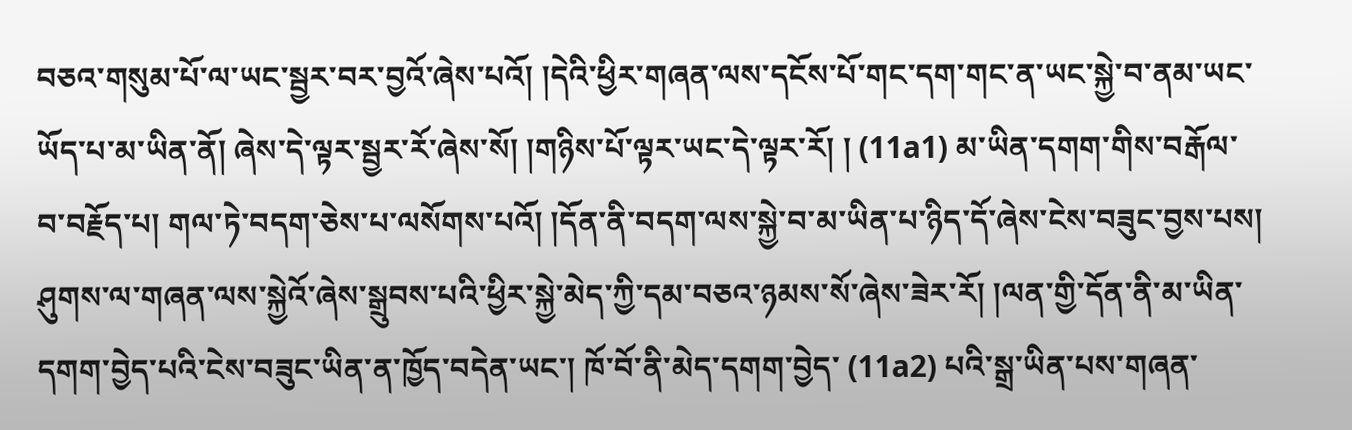བཅའ་གསུམ་པོ་ལ་ཡང་སྦྱར་བར་བྱའོ་ཞེས་པའོ། །དེའི་ཕྱིར་གཞན་ལས་དངོས་པོ་གང་དག་གང་ན་ཡང་སྐྱེ་བ་ནམ་ཡང་ཡོད་པ་མ་ཡིན་ནོ། ཞེས་དེ་ལྟར་སྦྱར་རོ་ཞེས་སོ། །གཉིས་པོ་ལྟར་ཡང་དེ་ལྟར་རོ། ། (11a1) མ་ཡིན་དགག་གིས་བརྒོལ་བ་བརྗོད་པ། གལ་ཏེ་བདག་ཅེས་པ་ལསོགས་པའོ། །དོན་ནི་བདག་ལས་སྐྱེ་བ་མ་ཡིན་པ་ཉིད་དོ་ཞེས་ངེས་བཟུང་བྱས་པས། ཤུགས་ལ་གཞན་ལས་སྐྱེའོ་ཞེས་སྒྲུབས་པའི་ཕྱིར་སྐྱེ་མེད་ཀྱི་དམ་བཅའ་ཉམས་སོ་ཞེས་ཟེར་རོ། །ལན་གྱི་དོན་ནི་མ་ཡིན་དགག་བྱེད་པའི་ངེས་བཟུང་ཡིན་ན་ཁྱོད་བདེན་ཡང་། ཁོ་བོ་ནི་མེད་དགག་བྱེད་ (11a2) པའི་སྒྲ་ཡིན་པས་གཞན་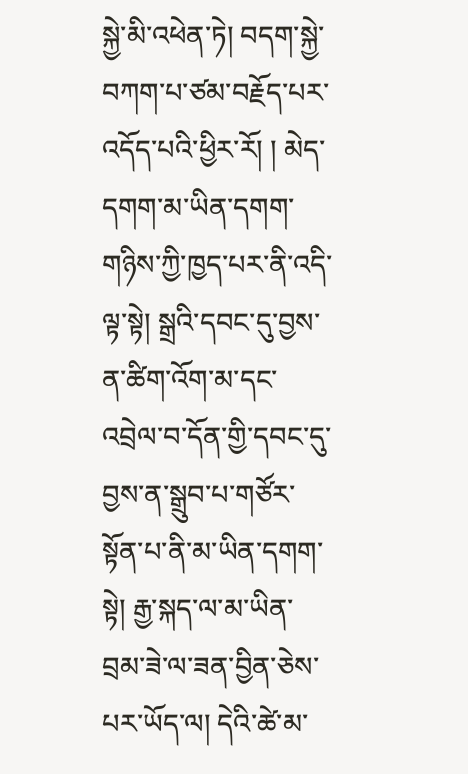སྐྱེ་མི་འཕེན་ཏེ། བདག་སྐྱེ་བཀག་པ་ཙམ་བརྗོད་པར་འདོད་པའི་ཕྱིར་རོ། ། མེད་དགག་མ་ཡིན་དགག་གཉིས་ཀྱི་ཁྱད་པར་ནི་འདི་ལྟ་སྟེ། སྒྲའི་དབང་དུ་བྱས་ན་ཚིག་འོག་མ་དང་འབྲེལ་བ་དོན་གྱི་དབང་དུ་བྱས་ན་སྒྲུབ་པ་གཙོར་སྟོན་པ་ནི་མ་ཡིན་དགག་སྟེ། རྒྱ་སྐད་ལ་མ་ཡིན་བྲམ་ཟེ་ལ་ཟན་བྱིན་ཅེས་པར་ཡོད་ལ། དེའི་ཚེ་མ་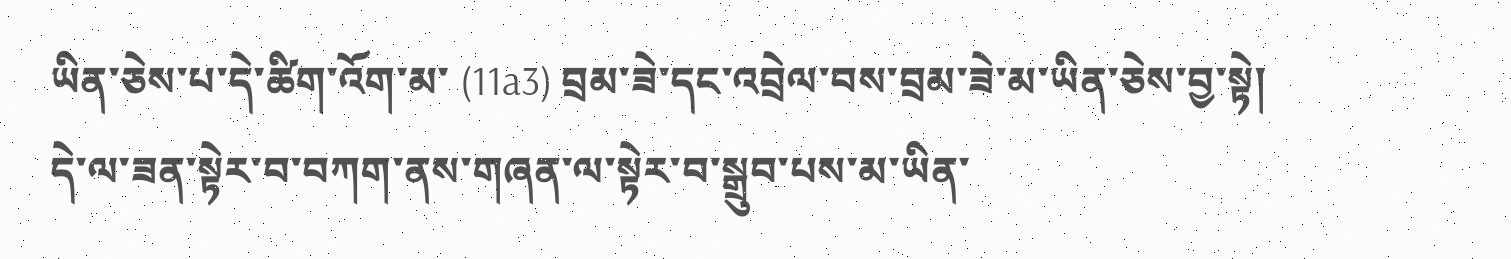ཡིན་ཅེས་པ་དེ་ཚིག་འོག་མ་ (11a3) བྲམ་ཟེ་དང་འབྲེལ་བས་བྲམ་ཟེ་མ་ཡིན་ཅེས་བྱ་སྟེ། དེ་ལ་ཟན་སྟེར་བ་བཀག་ནས་གཞན་ལ་སྟེར་བ་སྒྲུབ་པས་མ་ཡིན་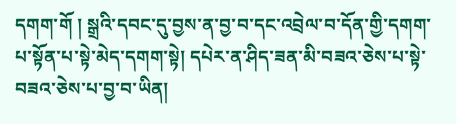དགག་གོ ། སྒྲའི་དབང་དུ་བྱས་ན་བྱ་བ་དང་འབྲེལ་བ་དོན་གྱི་དགག་པ་སྟོན་པ་སྟེ་མེད་དགག་སྟེ། དཔེར་ན་ཤིད་ཟན་མི་བཟའ་ཅེས་པ་སྟེ་བཟའ་ཅེས་པ་བྱ་བ་ཡིན།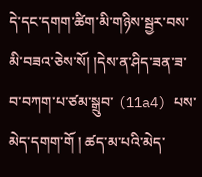དེ་དང་དགག་ཚིག་མི་གཉིས་སྦྱར་བས་མི་བཟའ་ཅེས་སོ། །དེས་ན་ཤིད་ཟན་ཟ་བ་བཀག་པ་ཙམ་སྒྲུབ་ (11a4) པས་མེད་དགག་གོ ། ཚད་མ་པའི་མེད་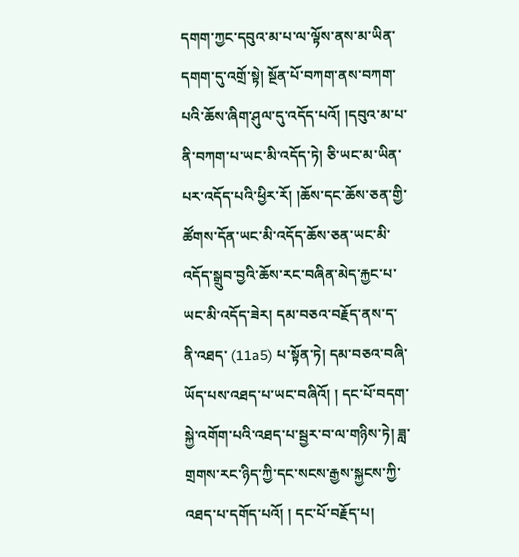དགག་ཀྱང་དབུའ་མ་པ་ལ་ལྟོས་ནས་མ་ཡིན་དགག་དུ་འགྲོ་སྟེ། སྔོན་པོ་བཀག་ནས་བཀག་པའི་ཆོས་ཞིག་ཤུལ་དུ་འདོད་པའོ། །དབུའ་མ་པ་ནི་བཀག་པ་ཡང་མི་འདོད་ཏེ། ཅི་ཡང་མ་ཡིན་པར་འདོད་པའི་ཕྱིར་རོ། །ཆོས་དང་ཆོས་ཅན་གྱི་ཚོགས་དོན་ཡང་མི་འདོད་ཆོས་ཅན་ཡང་མི་འདོད་སྒྲུབ་བྱའི་ཆོས་རང་བཞིན་མེད་རྐྱང་པ་ཡང་མི་འདོད་ཟེར། དམ་བཅའ་བརྗོད་ནས་ད་ནི་འཐད་ (11a5) པ་སྟོན་ཏེ། དམ་བཅའ་བཞི་ཡོད་པས་འཐད་པ་ཡང་བཞིའོ། ། དང་པོ་བདག་སྐྱེ་འགོག་པའི་འཐད་པ་སྦྱར་བ་ལ་གཉིས་ཏེ། ཟླ་གྲགས་རང་ཉིད་ཀྱི་དང་སངས་རྒྱས་སྐྱངས་ཀྱི་འཐད་པ་དགོད་པའོ། ། དང་པོ་བརྗོད་པ།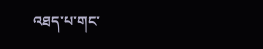འཐད་པ་གང་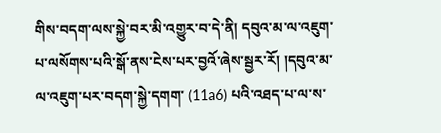གིས་བདག་ལས་སྐྱེ་བར་མི་འགྱུར་བ་དེ་ནི། དབུའ་མ་ལ་འཇུག་པ་ལསོགས་པའི་སྒོ་ནས་ངེས་པར་བྱའོ་ཞེས་སྦྱར་རོ། །དབུའ་མ་ལ་འཇུག་པར་བདག་སྐྱེ་དགག་ (11a6) པའི་འཐད་པ་ལ་ས་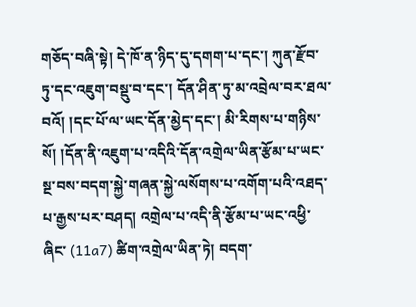གཅོད་བཞི་སྟེ། དེ་ཁོ་ན་ཉིད་དུ་དགག་པ་དང་། ཀུན་རྫོབ་ཏུ་དང་འཇུག་བསྡུ་བ་དང་། དོན་ཤིན་ཏུ་མ་འབྲེལ་བར་ཐལ་བའོ། །དང་པོ་ལ་ཡང་དོན་མྱེད་དང་། མི་རིགས་པ་གཉིས་སོ། །དོན་ནི་འཇུག་པ་འདིའི་དོན་འགྲེལ་ཡིན་རྩོམ་པ་ཡང་སྔ་བས་བདག་སྐྱེ་གཞན་སྐྱེ་ལསོགས་པ་འགོག་པའི་འཐད་པ་རྒྱས་པར་བཤད། འགྲེལ་པ་འདི་ནི་རྩོམ་པ་ཡང་འཕྱི་ཞིང་ (11a7) ཚིག་འགྲེལ་ཡིན་ཏེ། བདག་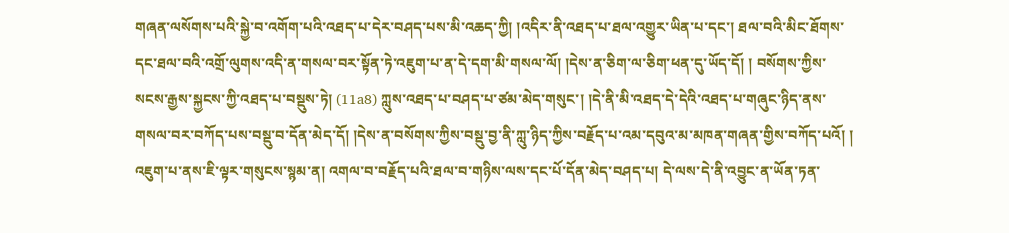གཞན་ལསོགས་པའི་སྐྱེ་བ་འགོག་པའི་འཐད་པ་དེར་བཤད་པས་མི་འཆད་ཀྱི། །འདིར་ནི་འཐད་པ་ཐལ་འགྱུར་ཡིན་པ་དང་། ཐལ་བའི་མིང་ཐོགས་དང་ཐལ་བའི་འགྲོ་ལུགས་འདི་ན་གསལ་བར་སྟོན་ཏེ་འཇུག་པ་ན་དེ་དག་མི་གསལ་ལོ། །དེས་ན་ཅིག་ལ་ཅིག་ཕན་དུ་ཡོད་དོ། ། བསོགས་ཀྱིས་སངས་རྒྱས་སྐྱངས་ཀྱི་འཐད་པ་བསྡུས་ཏེ། (11a8) ཀླུས་འཐད་པ་བཤད་པ་ཙམ་མེད་གསུང་། །དེ་ནི་མི་འཐད་དེ་དེའི་འཐད་པ་གཞུང་ཉིད་ནས་གསལ་བར་བཀོད་པས་བསྡུ་བ་དོན་མེད་དོ། །དེས་ན་བསོགས་ཀྱིས་བསྡུ་བྱ་ནི་ཀླུ་ཉིད་ཀྱིས་བརྗོད་པ་འམ་དབུའ་མ་མཁན་གཞན་གྱིས་བཀོད་པའོ། ། འཇུག་པ་ནས་ཇི་ལྟར་གསུངས་སྙམ་ན། འགལ་བ་བརྗོད་པའི་ཐལ་བ་གཉིས་ལས་དང་པོ་དོན་མེད་བཤད་པ། དེ་ལས་དེ་ནི་འབྱུང་ན་ཡོན་ཏན་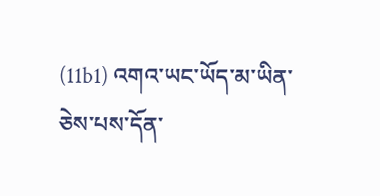(11b1) འགའ་ཡང་ཡོད་མ་ཡིན་ ཅེས་པས་དོན་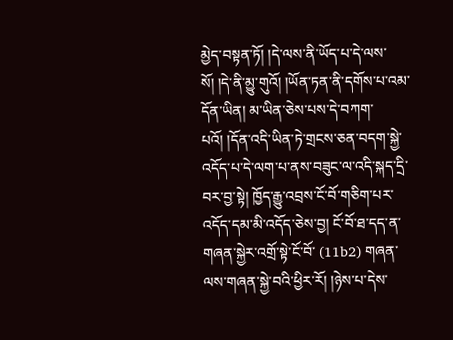མྱེད་བསྟན་ཏོ། །དེ་ལས་ནི་ཡོད་པ་དེ་ལས་སོ། །དེ་ནི་མྱུ་གུའོ། །ཡོན་ཏན་ནི་དགོས་པ་འམ་དོན་ཡིན། མ་ཡིན་ཅེས་པས་དེ་བཀག་པའོ། །དོན་འདི་ཡིན་ཏེ་གྲངས་ཅན་བདག་སྐྱེ་འདོད་པ་དེ་ལག་པ་ནས་བཟུང་ལ་འདི་སྐད་དྲི་བར་བྱ་སྟེ། ཁྱོད་རྒྱུ་འབྲས་ངོ་བོ་གཅིག་པར་འདོད་དམ་མི་འདོད་ཅེས་བྱ། ངོ་བོ་ཐ་དད་ན་གཞན་སྐྱེར་འགྲོ་སྟེ་ངོ་བོ་ (11b2) གཞན་ལས་གཞན་སྐྱེ་བའི་ཕྱིར་རོ། །ཉེས་པ་དེས་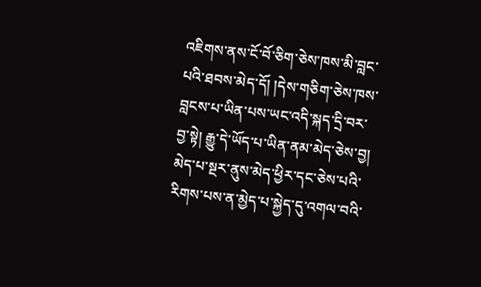འཇིགས་ནས་ངོ་བོ་ཅིག་ཅེས་ཁས་མི་བླང་པའི་ཐབས་མེད་དོ། །དེས་གཅིག་ཅེས་ཁས་བླངས་པ་ཡིན་པས་ཡང་འདི་སྐད་དྲི་བར་བྱ་སྟེ། རྒྱུ་དེ་ཡོད་པ་ཡིན་ནམ་མེད་ཅེས་བྱ། མེད་པ་སྔར་ནུས་མེད་ཕྱིར་དང་ཅེས་པའི་རིགས་པས་ན་མྱེད་པ་སྐྱེད་དུ་འགལ་བའི་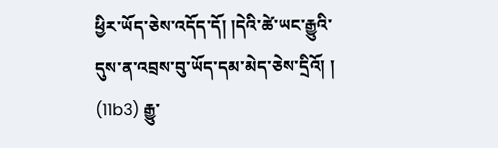ཕྱིར་ཡོད་ཅེས་འདོད་དོ། །དེའི་ཚེ་ཡང་རྒྱུའི་དུས་ན་འབྲས་བུ་ཡོད་དམ་མེད་ཅེས་དྲིའོ། ། (11b3) རྒྱུ་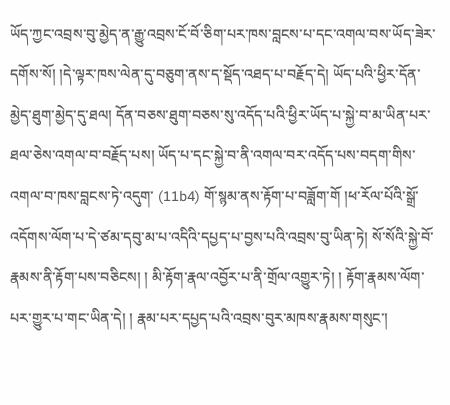ཡོད་ཀྱང་འབྲས་བུ་མྱེད་ན་རྒྱུ་འབྲས་ངོ་བོ་ཅིག་པར་ཁས་བླངས་པ་དང་འགལ་བས་ཡོད་ཟེར་དགོས་སོ། །དེ་ལྟར་ཁས་ལེན་དུ་བཅུག་ནས་ད་སྡོད་འཐད་པ་བརྗོད་དེ། ཡོད་པའི་ཕྱིར་དོན་མྱེད་ཐུག་མྱེད་དུ་ཐལ། དོན་བཅས་ཐུག་བཅས་སུ་འདོད་པའི་ཕྱིར་ཡོད་པ་སྐྱེ་བ་མ་ཡིན་པར་ཐལ་ཅེས་འགལ་བ་བརྗོད་པས། ཡོད་པ་དང་སྐྱེ་བ་ནི་འགལ་བར་འདོད་པས་བདག་གིས་འགལ་བ་ཁས་བླངས་ཏེ་འདུག་ (11b4) གོ་སྙམ་ནས་རྟོག་པ་བཟློག་གོ །ཕ་རོལ་པོའི་སྒྲོ་འདོགས་ལོག་པ་དེ་ཙམ་དབུ་མ་པ་འདིའི་དཔྱད་པ་བྱས་པའི་འབྲས་བུ་ཡིན་ཏེ། སོ་སོའི་སྐྱེ་བོ་རྣམས་ནི་རྟོག་པས་བཅིངས། ། མི་རྟོག་རྣལ་འབྱོར་པ་ནི་གྲོལ་འགྱུར་ཏེ། ། རྟོག་རྣམས་ལོག་པར་གྱུར་པ་གང་ཡིན་དེ། ། རྣམ་པར་དཔྱད་པའི་འབྲས་བུར་མཁས་རྣམས་གསུང་།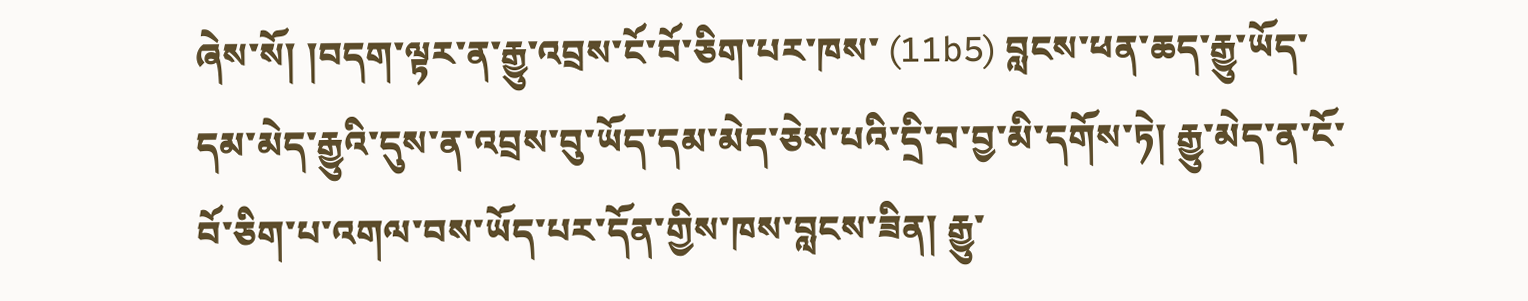ཞེས་སོ། །བདག་ལྟར་ན་རྒྱུ་འབྲས་ངོ་བོ་ཅིག་པར་ཁས་ (11b5) བླངས་ཕན་ཆད་རྒྱུ་ཡོད་དམ་མེད་རྒྱུའི་དུས་ན་འབྲས་བུ་ཡོད་དམ་མེད་ཅེས་པའི་དྲི་བ་བྱ་མི་དགོས་ཏེ། རྒྱུ་མེད་ན་ངོ་བོ་ཅིག་པ་འགལ་བས་ཡོད་པར་དོན་གྱིས་ཁས་བླངས་ཟིན། རྒྱུ་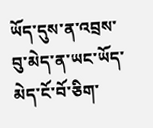ཡོད་དུས་ན་འབྲས་བུ་མེད་ན་ཡང་ཡོད་མེད་ངོ་བོ་ཅིག་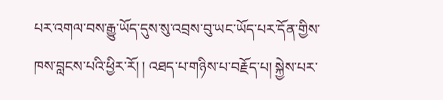པར་འགལ་བས་རྒྱུ་ཡོད་དུས་སུ་འབྲས་བུ་ཡང་ཡོད་པར་དོན་གྱིས་ཁས་བླངས་པའི་ཕྱིར་རོ། ། འཐད་པ་གཉིས་པ་བརྗོད་པ། སྐྱེས་པར་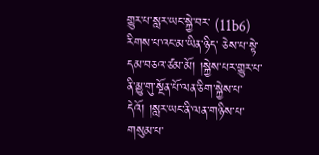གྱུར་པ་སླར་ཡང་སྐྱེ་བར་ (11b6) རིགས་པ་འང་མ་ཡིན་ཉིད་ ཅེས་པ་སྟེ་དམ་བཅའ་ཙམ་མོ། །སྐྱེས་པར་གྱུར་པ་ནི་མྱུ་གུ་སྔོན་པོ་ལན་ཅིག་སྐྱེས་པ་དེའོ། །སླར་ཡང་ནི་ལན་གཉིས་པ་གསུམ་པ་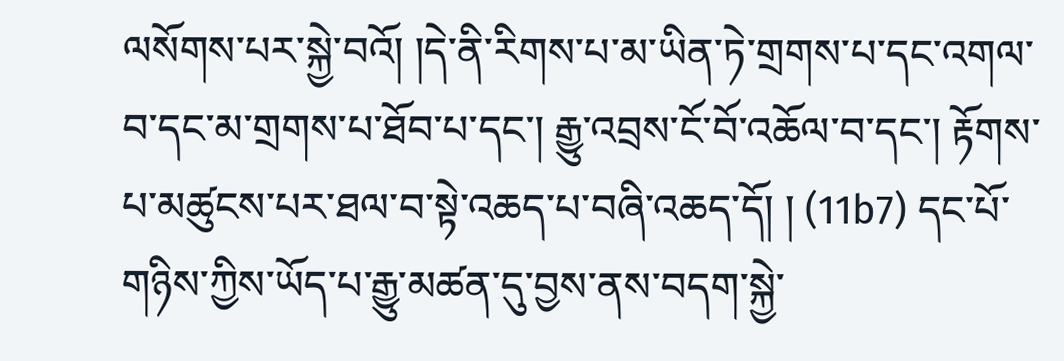ལསོགས་པར་སྐྱེ་བའོ། །དེ་ནི་རིགས་པ་མ་ཡིན་ཏེ་གྲགས་པ་དང་འགལ་བ་དང་མ་གྲགས་པ་ཐོབ་པ་དང་། རྒྱུ་འབྲས་ངོ་བོ་འཆོལ་བ་དང་། རྟོགས་པ་མཚུངས་པར་ཐལ་བ་སྟེ་འཆད་པ་བཞི་འཆད་དོ། ། (11b7) དང་པོ་གཉིས་ཀྱིས་ཡོད་པ་རྒྱུ་མཚན་དུ་བྱས་ནས་བདག་སྐྱེ་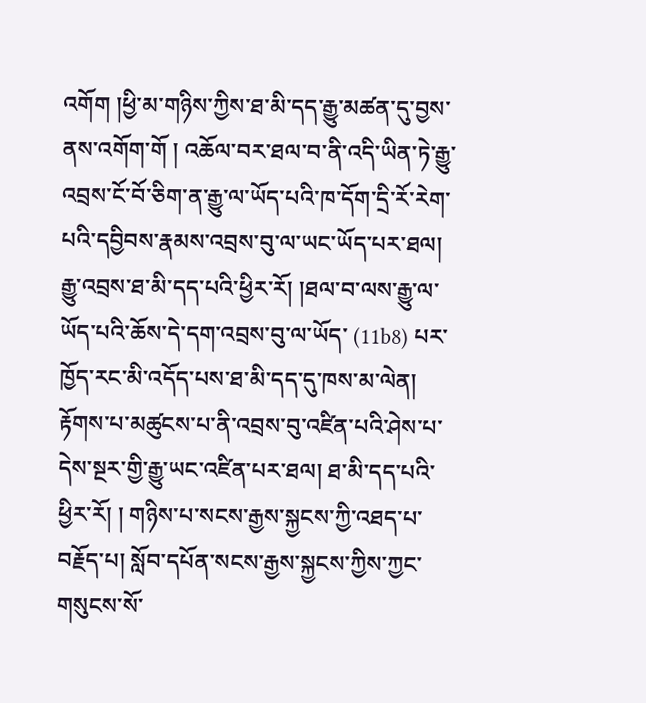འགོག །ཕྱི་མ་གཉིས་ཀྱིས་ཐ་མི་དད་རྒྱུ་མཚན་དུ་བྱས་ནས་འགོག་གོ ། འཆོལ་བར་ཐལ་བ་ནི་འདི་ཡིན་ཏེ་རྒྱུ་འབྲས་ངོ་བོ་ཅིག་ན་རྒྱུ་ལ་ཡོད་པའི་ཁ་དོག་དྲི་རོ་རེག་པའི་དབྱིབས་རྣམས་འབྲས་བུ་ལ་ཡང་ཡོད་པར་ཐལ། རྒྱུ་འབྲས་ཐ་མི་དད་པའི་ཕྱིར་རོ། །ཐལ་བ་ལས་རྒྱུ་ལ་ཡོད་པའི་ཆོས་དེ་དག་འབྲས་བུ་ལ་ཡོད་ (11b8) པར་ཁྱོད་རང་མི་འདོད་པས་ཐ་མི་དད་དུ་ཁས་མ་ལེན། རྟོགས་པ་མཚུངས་པ་ནི་འབྲས་བུ་འཛིན་པའི་ཤེས་པ་དེས་སྔར་གྱི་རྒྱུ་ཡང་འཛིན་པར་ཐལ། ཐ་མི་དད་པའི་ཕྱིར་རོ། ། གཉིས་པ་སངས་རྒྱས་སྐྱངས་ཀྱི་འཐད་པ་བརྗོད་པ། སློབ་དཔོན་སངས་རྒྱས་སྐྱངས་ཀྱིས་ཀྱང་གསུངས་སོ་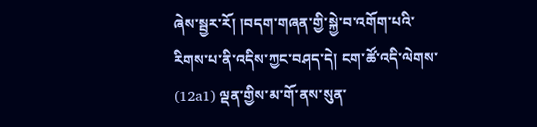ཞེས་སྦྱར་རོ། །བདག་གཞན་གྱི་སྐྱེ་བ་འགོག་པའི་རིགས་པ་ནི་འདིས་ཀྱང་བཤད་དེ། ངག་ཚོ་འདི་ལེགས་ (12a1) ལྡན་གྱིས་མ་གོ་ནས་སུན་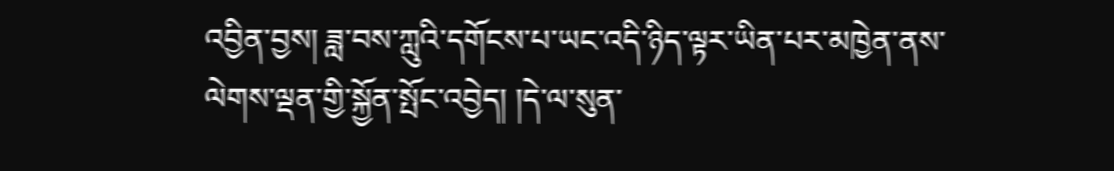འབྱིན་བྱས། ཟླ་བས་ཀླུའི་དགོངས་པ་ཡང་འདི་ཉིད་ལྟར་ཡིན་པར་མཁྱེན་ནས་ལེགས་ལྡན་གྱི་སྐྱོན་སྤོང་འབྱེད། །དེ་ལ་སུན་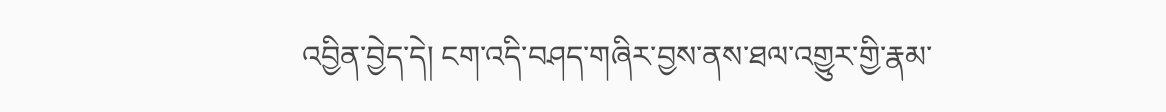འབྱིན་བྱེད་དེ། ངག་འདི་བཤད་གཞིར་བྱས་ནས་ཐལ་འགྱུར་གྱི་རྣམ་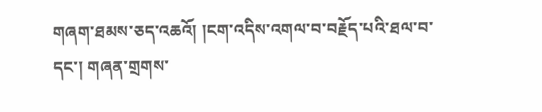གཞག་ཐམས་ཅད་འཆའོ། །ངག་འདིས་འགལ་བ་བརྗོད་པའི་ཐལ་བ་དང་། གཞན་གྲགས་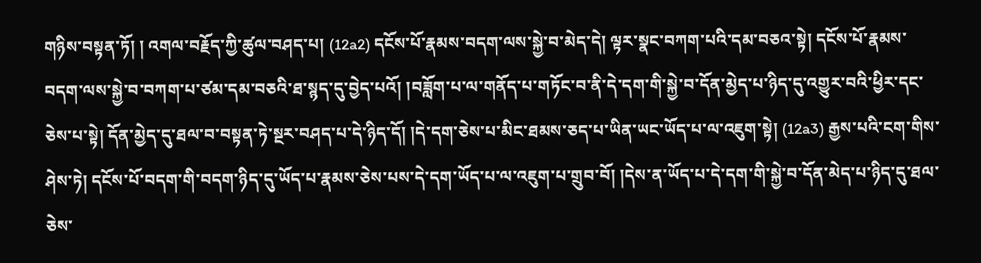གཉིས་བསྟན་ཏོ། ། འགལ་བརྗོད་ཀྱི་ཚུལ་བཤད་པ། (12a2) དངོས་པོ་རྣམས་བདག་ལས་སྐྱེ་བ་མེད་དེ། ལྟར་སྣང་བཀག་པའི་དམ་བཅའ་སྟེ། དངོས་པོ་རྣམས་བདག་ལས་སྐྱེ་བ་བཀག་པ་ཙམ་དམ་བཅའི་ཐ་སྙད་དུ་བྱེད་པའོ། །བཟློག་པ་ལ་གནོད་པ་གཏོང་བ་ནི་དེ་དག་གི་སྐྱེ་བ་དོན་མྱེད་པ་ཉིད་དུ་འགྱུར་བའི་ཕྱིར་དང་ཅེས་པ་སྟེ། དོན་མྱེད་དུ་ཐལ་བ་བསྟན་ཏེ་སྔར་བཤད་པ་དེ་ཉིད་དོ། །དེ་དག་ཅེས་པ་མིང་ཐམས་ཅད་པ་ཡིན་ཡང་ཡོད་པ་ལ་འཇུག་སྟེ། (12a3) རྒྱས་པའི་ངག་གིས་ཤེས་ཏེ། དངོས་པོ་བདག་གི་བདག་ཉིད་དུ་ཡོད་པ་རྣམས་ཅེས་པས་དེ་དག་ཡོད་པ་ལ་འཇུག་པ་གྲུབ་བོ། །དེས་ན་ཡོད་པ་དེ་དག་གི་སྐྱེ་བ་དོན་མེད་པ་ཉིད་དུ་ཐལ་ཅེས་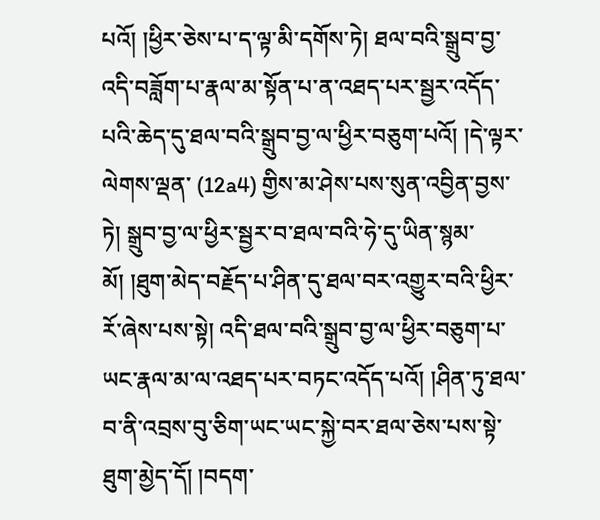པའོ། །ཕྱིར་ཅེས་པ་ད་ལྟ་མི་དགོས་ཏེ། ཐལ་བའི་སྒྲུབ་བྱ་འདི་བཟློག་པ་རྣལ་མ་སྟོན་པ་ན་འཐད་པར་སྦྱར་འདོད་པའི་ཆེད་དུ་ཐལ་བའི་སྒྲུབ་བྱ་ལ་ཕྱིར་བཅུག་པའོ། །དེ་ལྟར་ལེགས་ལྡན་ (12a4) གྱིས་མ་ཤེས་པས་སུན་འབྱིན་བྱས་ཏེ། སྒྲུབ་བྱ་ལ་ཕྱིར་སྦྱར་བ་ཐལ་བའི་ཧེ་དུ་ཡིན་སྙམ་མོ། །ཐུག་མེད་བརྗོད་པ་ཤིན་དུ་ཐལ་བར་འགྱུར་བའི་ཕྱིར་རོ་ཞེས་པས་སྟེ། འདི་ཐལ་བའི་སྒྲུབ་བྱ་ལ་ཕྱིར་བཅུག་པ་ཡང་རྣལ་མ་ལ་འཐད་པར་བཏང་འདོད་པའོ། །ཤིན་ཏུ་ཐལ་བ་ནི་འབྲས་བུ་ཅིག་ཡང་ཡང་སྐྱེ་བར་ཐལ་ཅེས་པས་སྟེ་ཐུག་མྱེད་དོ། །བདག་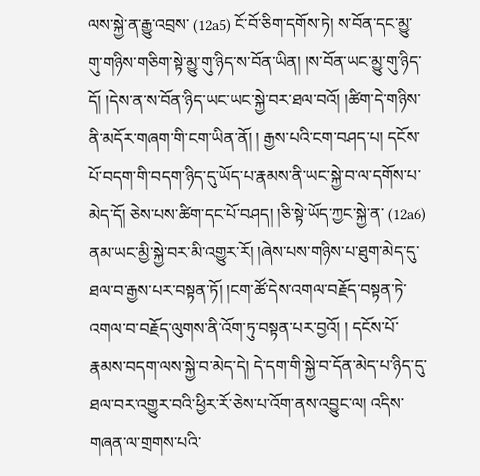ལས་སྐྱེ་ན་རྒྱུ་འབྲས་ (12a5) ངོ་བོ་ཅིག་དགོས་ཏེ། ས་བོན་དང་མྱུ་གུ་གཉིས་གཅིག་སྟེ་མྱུ་གུ་ཉིད་ས་བོན་ཡིན། །ས་བོན་ཡང་མྱུ་གུ་ཉིད་དོ། །དེས་ན་ས་བོན་ཉིད་ཡང་ཡང་སྐྱེ་བར་ཐལ་བའོ། །ཚིག་དེ་གཉིས་ནི་མདོར་གཞག་གི་ངག་ཡིན་ནོ། ། རྒྱས་པའི་ངག་བཤད་པ། དངོས་པོ་བདག་གི་བདག་ཉིད་དུ་ཡོད་པ་རྣམས་ནི་ཡང་སྐྱེ་བ་ལ་དགོས་པ་མེད་དོ། ཅེས་པས་ཚིག་དང་པོ་བཤད། །ཅི་སྟེ་ཡོད་ཀྱང་སྐྱེ་ན་ (12a6) ནམ་ཡང་མྱི་སྐྱེ་བར་མི་འགྱུར་རོ། །ཞེས་པས་གཉིས་པ་ཐུག་མེད་དུ་ཐལ་བ་རྒྱས་པར་བསྟན་ཏོ། །ངག་ཚོ་དེས་འགལ་བརྗོད་བསྟན་ཏེ་འགལ་བ་བརྗོད་ལུགས་ནི་འོག་ཏུ་བསྟན་པར་བྱའོ། ། དངོས་པོ་རྣམས་བདག་ལས་སྐྱེ་བ་མེད་དེ། དེ་དག་གི་སྐྱེ་བ་དོན་མེད་པ་ཉིད་དུ་ཐལ་བར་འགྱུར་བའི་ཕྱིར་རོ་ཅེས་པ་འོག་ནས་འབྱུང་ལ། འདིས་གཞན་ལ་གྲགས་པའི་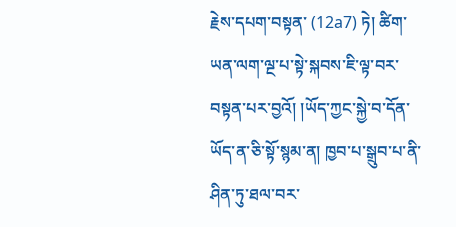རྗེས་དཔག་བསྟན་ (12a7) ཏེ། ཚིག་ཡན་ལག་ལྔ་པ་སྟེ་སྐབས་ཇི་ལྟ་བར་བསྟན་པར་བྱའོ། །ཡོད་ཀྱང་སྐྱེ་བ་དོན་ཡོད་ན་ཅི་སྟོ་སྙམ་ན། ཁྱབ་པ་སྒྲུབ་པ་ནི་ཤིན་ཏུ་ཐལ་བར་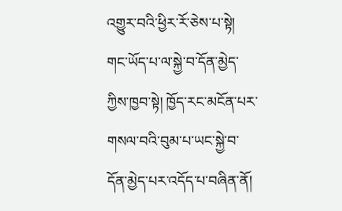འགྱུར་བའི་ཕྱིར་རོ་ཅེས་པ་སྟེ། གང་ཡོད་པ་ལ་སྐྱེ་བ་དོན་མྱེད་ཀྱིས་ཁྱབ་སྟེ། ཁྱོད་རང་མངོན་པར་གསལ་བའི་བུམ་པ་ཡང་སྐྱེ་བ་དོན་མྱེད་པར་འདོད་པ་བཞིན་ནོ།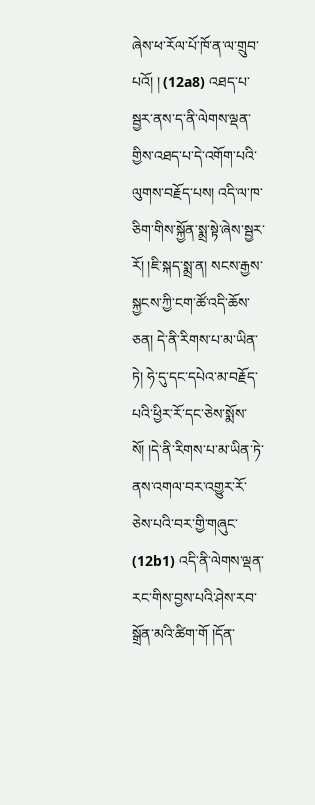ཞེས་ཕ་རོལ་པོ་ཁོ་ན་ལ་གྲུབ་པའོ། ། (12a8) འཐད་པ་སྦྱར་ནས་ད་ནི་ལེགས་ལྡན་གྱིས་འཐད་པ་དེ་འགོག་པའི་ལུགས་བརྗོད་པས། འདི་ལ་ཁ་ཅིག་གིས་སྐྱོན་སྨྲ་སྟེ་ཞེས་སྦྱར་རོ། །ཇི་སྐད་སྨྲ་ན། སངས་རྒྱས་སྐྱངས་ཀྱི་ངག་ཚོ་འདི་ཆོས་ཅན། དེ་ནི་རིགས་པ་མ་ཡིན་ཏེ། ཧེ་དུ་དང་དཔེའ་མ་བརྗོད་པའི་ཕྱིར་རོ་དང་ཅེས་སྨོས་སོ། །དེ་ནི་རིགས་པ་མ་ཡིན་ཏེ་ནས་འགལ་བར་འགྱུར་རོ་ཅེས་པའི་བར་གྱི་གཞུང་ (12b1) འདི་ནི་ལེགས་ལྡན་རང་གིས་བྱས་པའི་ཤེས་རབ་སྒྲོན་མའི་ཚིག་གོ །དོན་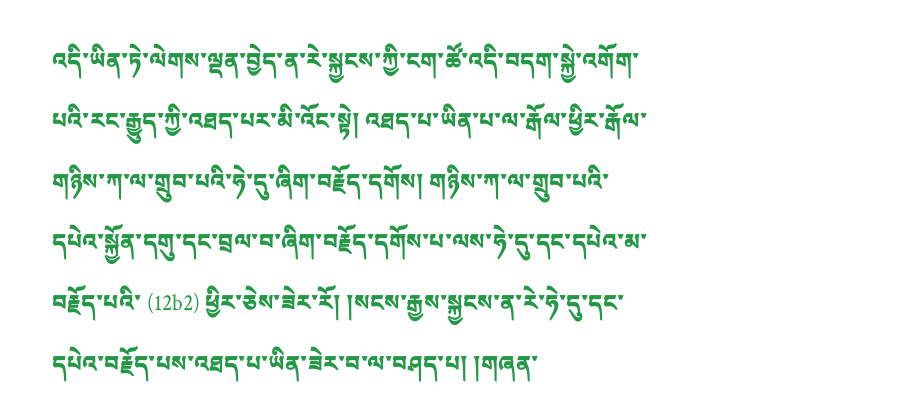འདི་ཡིན་ཏེ་ལེགས་ལྡན་བྱེད་ན་རེ་སྐྱངས་ཀྱི་ངག་ཚོ་འདི་བདག་སྐྱེ་འགོག་པའི་རང་རྒྱུད་ཀྱི་འཐད་པར་མི་འོང་སྟེ། འཐད་པ་ཡིན་པ་ལ་རྒོལ་ཕྱིར་རྒོལ་གཉིས་ཀ་ལ་གྲུབ་པའི་ཧེ་དུ་ཞིག་བརྗོད་དགོས། གཉིས་ཀ་ལ་གྲུབ་པའི་དཔེའ་སྐྱོན་དགུ་དང་བྲལ་བ་ཞིག་བརྗོད་དགོས་པ་ལས་ཧེ་དུ་དང་དཔེའ་མ་བརྗོད་པའི་ (12b2) ཕྱིར་ཅེས་ཟེར་རོ། །སངས་རྒྱས་སྐྱངས་ན་རེ་ཧེ་དུ་དང་དཔེའ་བརྗོད་པས་འཐད་པ་ཡིན་ཟེར་བ་ལ་བཤད་པ། །གཞན་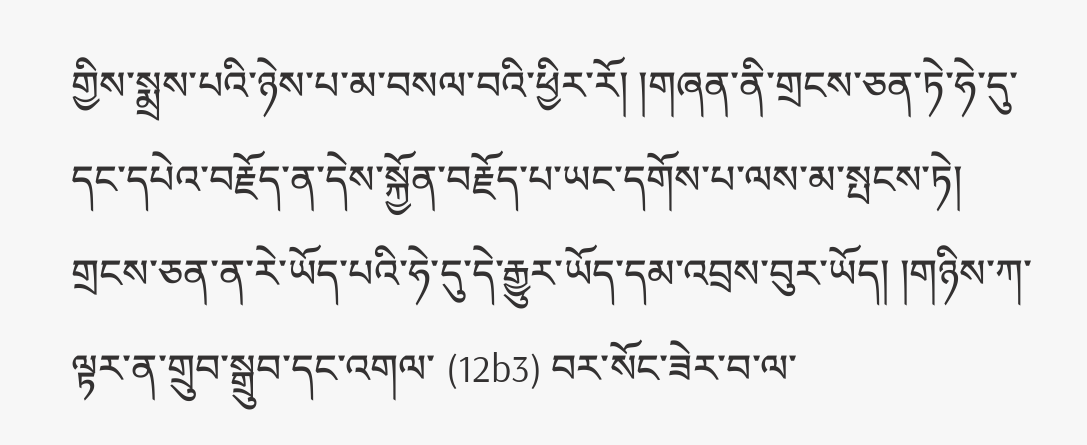གྱིས་སྨྲས་པའི་ཉེས་པ་མ་བསལ་བའི་ཕྱིར་རོ། །གཞན་ནི་གྲངས་ཅན་ཏེ་ཧེ་དུ་དང་དཔེའ་བརྗོད་ན་དེས་སྐྱོན་བརྗོད་པ་ཡང་དགོས་པ་ལས་མ་སྤངས་ཏེ། གྲངས་ཅན་ན་རེ་ཡོད་པའི་ཧེ་དུ་དེ་རྒྱུར་ཡོད་དམ་འབྲས་བུར་ཡོད། །གཉིས་ཀ་ལྟར་ན་གྲུབ་སྒྲུབ་དང་འགལ་ (12b3) བར་སོང་ཟེར་བ་ལ་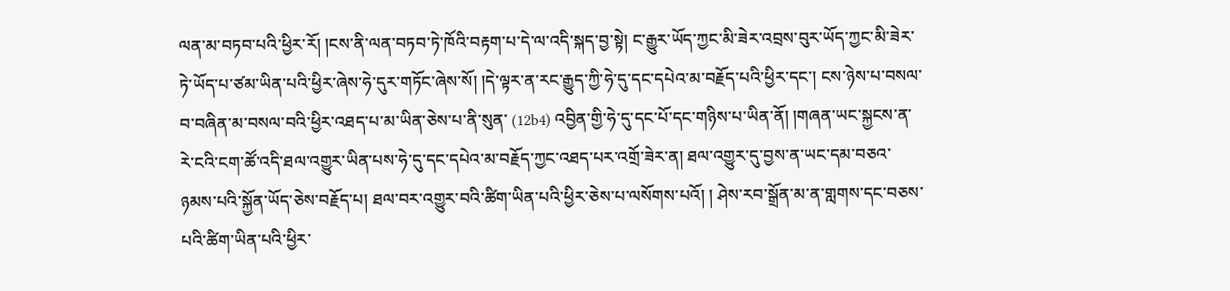ལན་མ་བཏབ་པའི་ཕྱིར་རོ། །ངས་ནི་ལན་བཏབ་ཏེ་ཁོའི་བརྟག་པ་དེ་ལ་འདི་སྐད་བྱ་སྟེ། ང་རྒྱུར་ཡོད་ཀྱང་མི་ཟེར་འབྲས་བུར་ཡོད་ཀྱང་མི་ཟེར་ཏེ་ཡོད་པ་ཙམ་ཡིན་པའི་ཕྱིར་ཞེས་ཧེ་དུར་གཏོང་ཞེས་སོ། །དེ་ལྟར་ན་རང་རྒྱུད་ཀྱི་ཧེ་དུ་དང་དཔེའ་མ་བརྗོད་པའི་ཕྱིར་དང་། ངས་ཉེས་པ་བསལ་བ་བཞིན་མ་བསལ་བའི་ཕྱིར་འཐད་པ་མ་ཡིན་ཅེས་པ་ནི་སུན་ (12b4) འབྱིན་གྱི་ཧེ་དུ་དང་པོ་དང་གཉིས་པ་ཡིན་ནོ། །གཞན་ཡང་སྐྱངས་ན་རེ་ངའི་ངག་ཚོ་འདི་ཐལ་འགྱུར་ཡིན་པས་ཧེ་དུ་དང་དཔེའ་མ་བརྗོད་ཀྱང་འཐད་པར་འགྲོ་ཟེར་ན། ཐལ་འགྱུར་དུ་བྱས་ན་ཡང་དམ་བཅའ་ཉམས་པའི་སྐྱོན་ཡོད་ཅེས་བརྗོད་པ། ཐལ་བར་འགྱུར་བའི་ཚིག་ཡིན་པའི་ཕྱིར་ཅེས་པ་ལསོགས་པའོ། ། ཤེས་རབ་སྒྲོན་མ་ན་གླགས་དང་བཅས་པའི་ཚིག་ཡིན་པའི་ཕྱིར་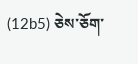(12b5) ཅེས་ཅོག་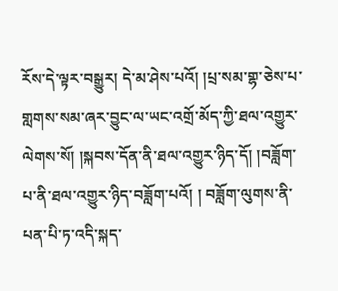རོས་དེ་ལྟར་བསྒྱུར། དེ་མ་ཤེས་པའོ། །པྲ་སམ་གྷ་ཅེས་པ་གླགས་སམ་ཞར་བྱུང་ལ་ཡང་འགྲོ་མོད་ཀྱི་ཐལ་འགྱུར་ལེགས་སོ། །སྐབས་དོན་ནི་ཐལ་འགྱུར་ཉིད་དོ། །བཟློག་པ་ནི་ཐལ་འགྱུར་ཉིད་བཟློག་པའོ། ། བཟློག་ལུགས་ནི་པན་པི་ཏ་འདི་སྐད་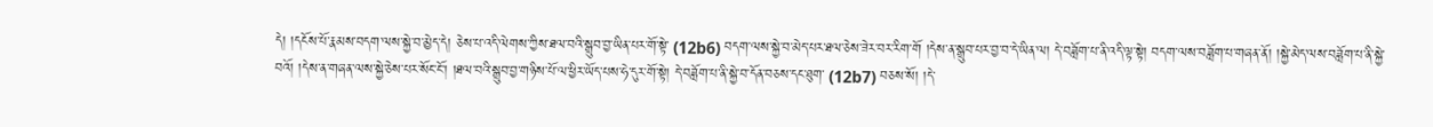དེ། །དངོས་པོ་རྣམས་བདག་ལས་སྐྱེ་བ་མྱེད་དེ། ཅེས་པ་འདི་ལེགས་ཀྱིས་ཐལ་བའི་སྒྲུབ་བྱ་ཡིན་པར་གོ་སྟེ་ (12b6) བདག་ལས་སྐྱེ་བ་མེད་པར་ཐལ་ཅེས་ཟེར་བར་རིག་གོ །དེས་ན་སྒྲུབ་པར་བྱ་བ་དེ་ཡིན་ལ། དེ་བཟློག་པ་ནི་འདི་ལྟ་སྟེ། བདག་ལས་བཟློག་པ་གཞན་ནོ། །སྐྱེ་མེད་ལས་བཟློག་པ་ནི་སྐྱེ་བའོ། །དེས་ན་གཞན་ལས་སྐྱེ་ཅེས་པར་སོང་ངོ་། །ཐལ་བའི་སྒྲུབ་བྱ་གཉིས་པོ་ལ་ཕྱིར་ཡོད་པས་ཧེ་དུར་གོ་སྟེ། དེ་བཟློག་པ་ནི་སྐྱེ་བ་དོན་བཅས་དང་ཐུག་ (12b7) བཅས་སོ། །དེ་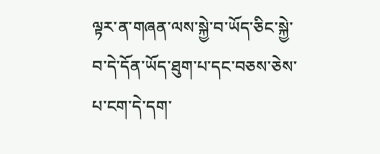ལྟར་ན་གཞན་ལས་སྐྱེ་བ་ཡོད་ཅིང་སྐྱེ་བ་དེ་དོན་ཡོད་ཐུག་པ་དང་བཅས་ཅེས་པ་ངག་དེ་དག་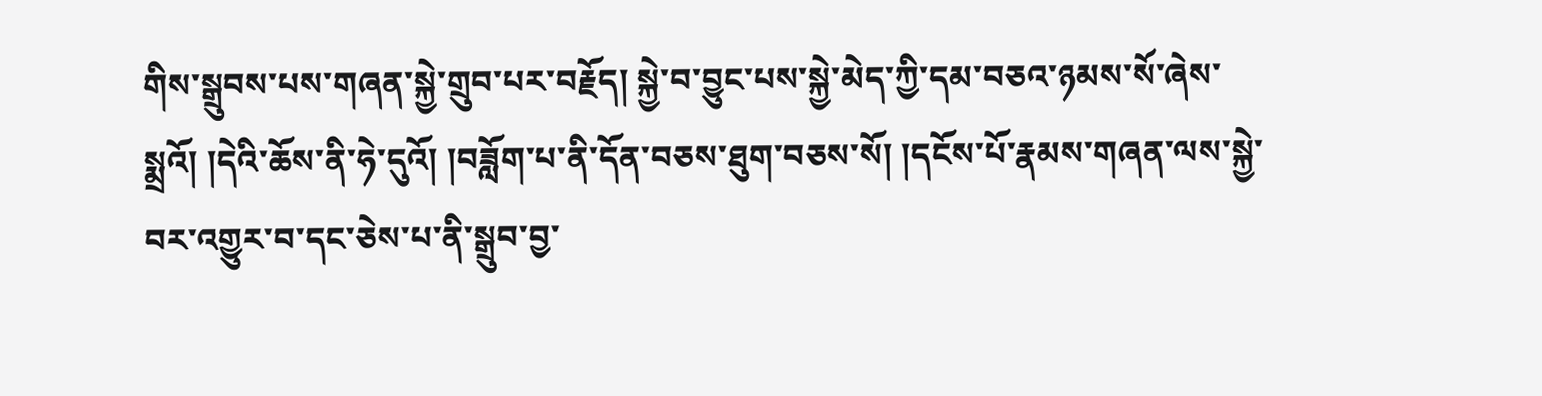གིས་སྒྲུབས་པས་གཞན་སྐྱེ་གྲུབ་པར་བརྗོད། སྐྱེ་བ་བྱུང་པས་སྐྱེ་མེད་ཀྱི་དམ་བཅའ་ཉམས་སོ་ཞེས་སྨྲའོ། །དེའི་ཆོས་ནི་ཧེ་དུའོ། །བཟློག་པ་ནི་དོན་བཅས་ཐུག་བཅས་སོ། །དངོས་པོ་རྣམས་གཞན་ལས་སྐྱེ་བར་འགྱུར་བ་དང་ཅེས་པ་ནི་སྒྲུབ་བྱ་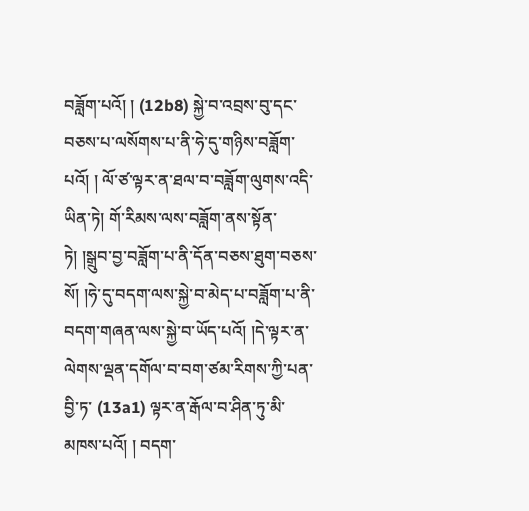བཟློག་པའོ། ། (12b8) སྐྱེ་བ་འབྲས་བུ་དང་བཅས་པ་ལསོགས་པ་ནི་ཧེ་དུ་གཉིས་བཟློག་པའོ། ། ལོ་ཙ་ལྟར་ན་ཐལ་བ་བཟློག་ལུགས་འདི་ཡིན་ཏེ། གོ་རིམས་ལས་བཟློག་ནས་སྟོན་ཏེ། །སྒྲུབ་བྱ་བཟློག་པ་ནི་དོན་བཅས་ཐུག་བཅས་སོ། །ཧེ་དུ་བདག་ལས་སྐྱེ་བ་མེད་པ་བཟློག་པ་ནི་བདག་གཞན་ལས་སྐྱེ་བ་ཡོད་པའོ། །དེ་ལྟར་ན་ལེགས་ལྡན་དགོལ་བ་བག་ཙམ་རིགས་ཀྱི་པན་བྱི་ཏ་ (13a1) ལྟར་ན་རྒོལ་བ་ཤིན་ཏུ་མི་མཁས་པའོ། ། བདག་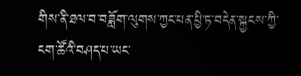གིས་ནི་ཐལ་བ་བཟློག་ལུགས་ཀྱང་པན་པྱི་ཏ་བདེན་སྐྱངས་ཀྱི་ངག་ཚོའི་བཤད་པ་ཡང་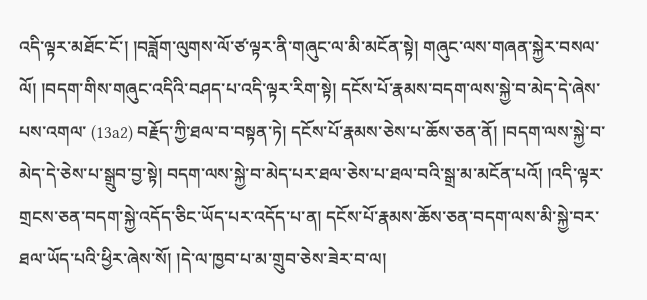འདི་ལྟར་མཐོང་ངོ་། །བཟློག་ལུགས་ལོ་ཙ་ལྟར་ནི་གཞུང་ལ་མི་མངོན་སྟེ། གཞུང་ལས་གཞན་སྐྱེར་བསལ་ལོ། །བདག་གིས་གཞུང་འདིའི་བཤད་པ་འདི་ལྟར་རིག་སྟེ། དངོས་པོ་རྣམས་བདག་ལས་སྐྱེ་བ་མེད་དེ་ཞེས་པས་འགལ་ (13a2) བརྗོད་ཀྱི་ཐལ་བ་བསྟན་ཏེ། དངོས་པོ་རྣམས་ཅེས་པ་ཆོས་ཅན་ནོ། །བདག་ལས་སྐྱེ་བ་མེད་དེ་ཅེས་པ་སྒྲུབ་བྱ་སྟེ། བདག་ལས་སྐྱེ་བ་མེད་པར་ཐལ་ཅེས་པ་ཐལ་བའི་སྒྲ་མ་མངོན་པའོ། །འདི་ལྟར་གྲངས་ཅན་བདག་སྐྱེ་འདོད་ཅིང་ཡོད་པར་འདོད་པ་ན། དངོས་པོ་རྣམས་ཆོས་ཅན་བདག་ལས་མི་སྐྱེ་བར་ཐལ་ཡོད་པའི་ཕྱིར་ཞེས་སོ། །དེ་ལ་ཁྱབ་པ་མ་གྲུབ་ཅེས་ཟེར་བ་ལ།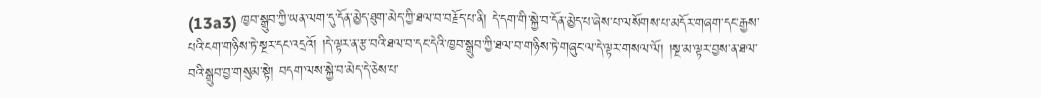(13a3) ཁྱབ་སྒྲུབ་ཀྱི་ཡན་ལག་དུ་དོན་མྱེད་ཐུག་མེད་ཀྱི་ཐལ་བ་བརྗོད་པ་ནི། དེ་དག་གི་སྐྱེ་བ་དོན་མྱེད་པ་ཞེས་པ་ལསོགས་པ་མདོར་གཞག་དང་རྒྱས་པའི་ངག་གཉིས་ཏེ་སྔར་དང་འདྲའོ། །དེ་ལྟར་ན་རྩ་བའི་ཐལ་བ་དང་དེའི་ཁྱབ་སྒྲུབ་ཀྱི་ཐལ་བ་གཉིས་ཏེ་གཞུང་ལ་དེ་ལྟར་གསལ་ལོ། །སྔ་མ་ལྟར་བྱས་ན་ཐལ་བའི་སྒྲུབ་བྱ་གསུམ་སྟེ། བདག་ལས་སྐྱེ་བ་མེད་དེ་ཅེས་པ་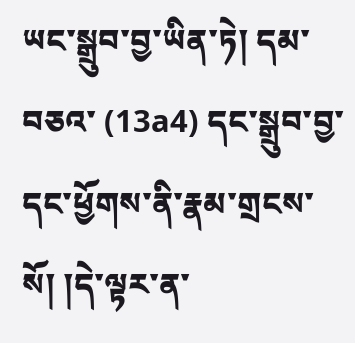ཡང་སྒྲུབ་བྱ་ཡིན་ཏེ། དམ་བཅའ་ (13a4) དང་སྒྲུབ་བྱ་དང་ཕྱོགས་ནི་རྣམ་གྲངས་སོ། །དེ་ལྟར་ན་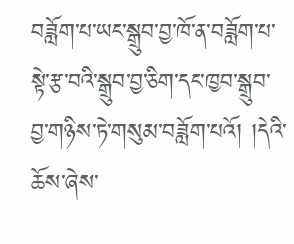བཟློག་པ་ཡང་སྒྲུབ་བྱ་ཁོ་ན་བཟློག་པ་སྟེ་རྩ་བའི་སྒྲུབ་བྱ་ཅིག་དང་ཁྱབ་སྒྲུབ་བྱ་གཉིས་ཏེ་གསུམ་བཟློག་པའོ། །དེའི་ཆོས་ཞེས་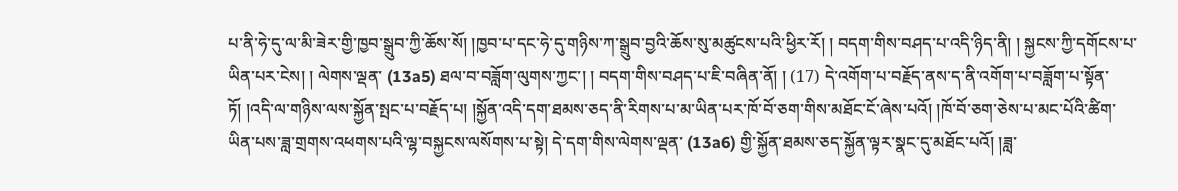པ་ནི་ཧེ་དུ་ལ་མི་ཟེར་གྱི་ཁྱབ་སྒྲུབ་ཀྱི་ཆོས་སོ། །ཁྱབ་པ་དང་ཧེ་དུ་གཉིས་ཀ་སྒྲུབ་བྱའི་ཆོས་སུ་མཚུངས་པའི་ཕྱིར་རོ། ། བདག་གིས་བཤད་པ་འདི་ཉིད་ནི། ། སྐྱངས་ཀྱི་དགོངས་པ་ཡིན་པར་ངེས། ། ལེགས་ལྡན་ (13a5) ཐལ་བ་བཟློག་ལུགས་ཀྱང་། ། བདག་གིས་བཤད་པ་ཇི་བཞིན་ནོ། ། (17) དེ་འགོག་པ་བརྗོད་ནས་ད་ནི་འགོག་པ་བཟློག་པ་སྟོན་ཏོ། །འདི་ལ་གཉིས་ལས་སྐྱོན་སྤང་པ་བརྗོད་པ། །སྐྱོན་འདི་དག་ཐམས་ཅད་ནི་རིགས་པ་མ་ཡིན་པར་ཁོ་བོ་ཅག་གིས་མཐོང་ངོ་ཞེས་པའོ། །ཁོ་བོ་ཅག་ཅེས་པ་མང་པོའི་ཚིག་ཡིན་པས་ཟླ་གྲགས་འཕགས་པའི་ལྷ་བསྐྱངས་ལསོགས་པ་སྟེ། དེ་དག་གིས་ལེགས་ལྡན་ (13a6) གྱི་སྐྱོན་ཐམས་ཅད་སྐྱོན་ལྟར་སྣང་དུ་མཐོང་པའོ། །ཟླ་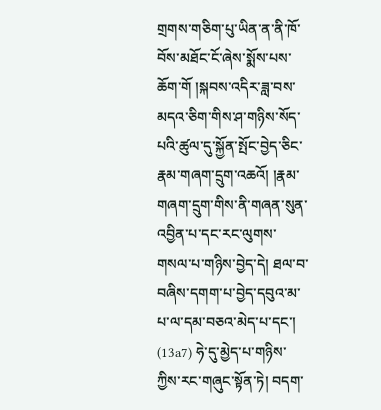གྲགས་གཅིག་པུ་ཡིན་ན་ནི་ཁོ་བོས་མཐོང་ངོ་ཞེས་སྨོས་པས་ཆོག་གོ །སྐབས་འདིར་ཟླ་བས་མདའ་ཅིག་གིས་ཤ་གཉིས་སོད་པའི་ཚུལ་དུ་སྐྱོན་སྤོང་བྱེད་ཅིང་རྣམ་གཞག་དྲུག་འཆའོ། །རྣམ་གཞག་དྲུག་གིས་ནི་གཞན་སུན་འབྱིན་པ་དང་རང་ལུགས་གསལ་པ་གཉིས་བྱེད་དེ། ཐལ་བ་བཞིས་དགག་པ་བྱེད་དབུའ་མ་པ་ལ་དམ་བཅའ་མེད་པ་དང་། (13a7) ཧེ་དུ་མྱེད་པ་གཉིས་ཀྱིས་རང་གཞུང་སྟོན་ཏེ། བདག་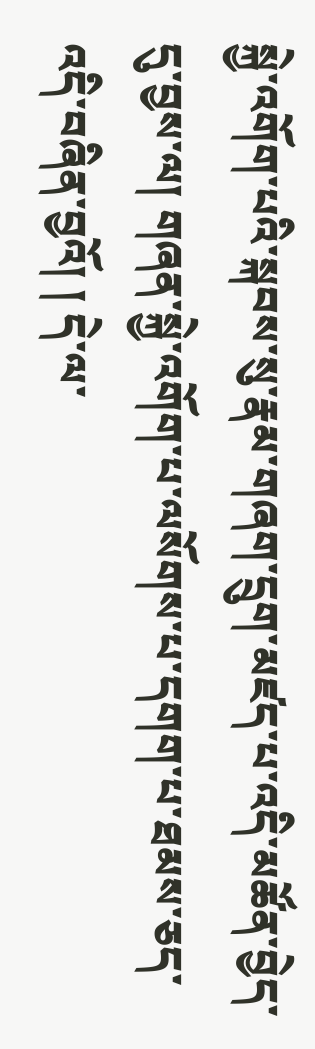སྐྱེ་འགོག་པའི་སྐབས་སུ་རྣམ་གཞག་དྲུག་མཛད་པ་འདི་མཚོན་བྱེད་དུ་བྱས་ལ། གཞན་སྐྱེ་འགོག་པ་ལསོགས་པ་དགག་པ་ཐམས་ཅད་འདི་བཞིན་བྱའོ། ། དེ་ལ་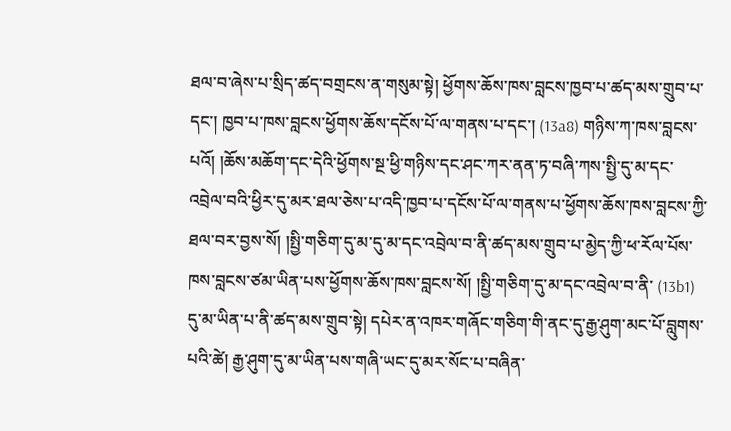ཐལ་བ་ཞེས་པ་སྲིད་ཚད་བགྲངས་ན་གསུམ་སྟེ། ཕྱོགས་ཆོས་ཁས་བླངས་ཁྱབ་པ་ཚད་མས་གྲུབ་པ་དང་། ཁྱབ་པ་ཁས་བླངས་ཕྱོགས་ཆོས་དངོས་པོ་ལ་གནས་པ་དང་། (13a8) གཉིས་ཀ་ཁས་བླངས་པའོ། །ཆོས་མཆོག་དང་དེའི་ཕྱོགས་སྔ་ཕྱི་གཉིས་དང་ཤང་ཀར་ནན་ཏ་བཞི་ཀས་སྤྱི་དུ་མ་དང་འབྲེལ་བའི་ཕྱིར་དུ་མར་ཐལ་ཅེས་པ་འདི་ཁྱབ་པ་དངོས་པོ་ལ་གནས་པ་ཕྱོགས་ཆོས་ཁས་བླངས་ཀྱི་ཐལ་བར་བྱས་སོ། །སྤྱི་གཅིག་དུ་མ་དུ་མ་དང་འབྲེལ་བ་ནི་ཚད་མས་གྲུབ་པ་མྱེད་ཀྱི་ཕ་རོལ་པོས་ཁས་བླངས་ཙམ་ཡིན་པས་ཕྱོགས་ཆོས་ཁས་བླངས་སོ། །སྤྱི་གཅིག་དུ་མ་དང་འབྲེལ་བ་ནི་ (13b1) དུ་མ་ཡིན་པ་ནི་ཚད་མས་གྲུབ་སྟེ། དཔེར་ན་འཁར་གཞོང་གཅིག་གི་ནང་དུ་རྒྱ་ཤུག་མང་པོ་བླུགས་པའི་ཚེ། རྒྱ་ཤུག་དུ་མ་ཡིན་པས་གཞི་ཡང་དུ་མར་སོང་པ་བཞིན་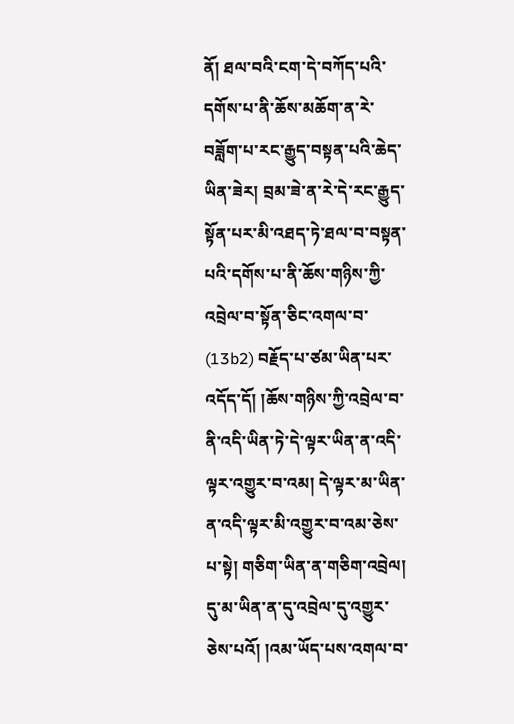ནོ། ཐལ་བའི་ངག་དེ་བཀོད་པའི་དགོས་པ་ནི་ཆོས་མཆོག་ན་རེ་བཟློག་པ་རང་རྒྱུད་བསྟན་པའི་ཆེད་ཡིན་ཟེར། བྲམ་ཟེ་ན་རེ་དེ་རང་རྒྱུད་སྟོན་པར་མི་འཐད་ཏེ་ཐལ་བ་བསྟན་པའི་དགོས་པ་ནི་ཆོས་གཉིས་ཀྱི་འབྲེལ་བ་སྟོན་ཅིང་འགལ་བ་ (13b2) བརྗོད་པ་ཙམ་ཡིན་པར་འདོད་དོ། །ཆོས་གཉིས་ཀྱི་འབྲེལ་བ་ནི་འདི་ཡིན་ཏེ་དེ་ལྟར་ཡིན་ན་འདི་ལྟར་འགྱུར་བ་འམ། དེ་ལྟར་མ་ཡིན་ན་འདི་ལྟར་མི་འགྱུར་བ་འམ་ཅེས་པ་སྟེ། གཅིག་ཡིན་ན་གཅིག་འབྲེལ། དུ་མ་ཡིན་ན་དུ་འབྲེལ་དུ་འགྱུར་ཅེས་པའོ། །འམ་ཡོད་པས་འགལ་བ་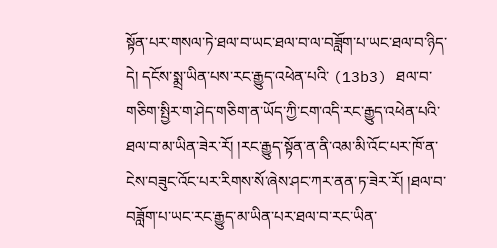སྟོན་པར་གསལ་ཏེ་ཐལ་བ་ཡང་ཐལ་བ་ལ་བཟློག་པ་ཡང་ཐལ་བ་ཉིད་དེ། དངོས་སྨྲ་ཡིན་པས་རང་རྒྱུད་འཕེན་པའི་ (13b3) ཐལ་བ་གཅིག་སྤྱིར་ག་ཤེད་གཅིག་ན་ཡོད་ཀྱི་ངག་འདི་རང་རྒྱུད་འཕེན་པའི་ཐལ་བ་མ་ཡིན་ཟེར་རོ། །རང་རྒྱུད་སྟོན་ན་ནི་འམ་མི་འོང་པར་ཁོ་ན་ངེས་བཟུང་འོང་པར་རིགས་སོ་ཞེས་ཤང་ཀར་ནན་ཏ་ཟེར་རོ། །ཐལ་བ་བཟློག་པ་ཡང་རང་རྒྱུད་མ་ཡིན་པར་ཐལ་བ་རང་ཡིན་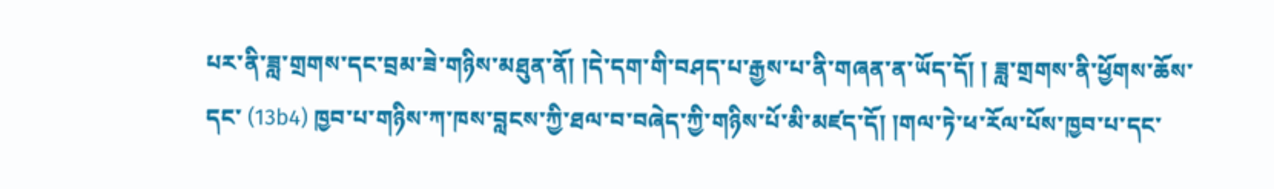པར་ནི་ཟླ་གྲགས་དང་བྲམ་ཟེ་གཉིས་མཐུན་ནོ། །དེ་དག་གི་བཤད་པ་རྒྱས་པ་ནི་གཞན་ན་ཡོད་དོ། ། ཟླ་གྲགས་ནི་ཕྱོགས་ཆོས་དང་ (13b4) ཁྱབ་པ་གཉིས་ཀ་ཁས་བླངས་ཀྱི་ཐལ་བ་བཞེད་ཀྱི་གཉིས་པོ་མི་མཛད་དོ། །གལ་ཏེ་ཕ་རོལ་པོས་ཁྱབ་པ་དང་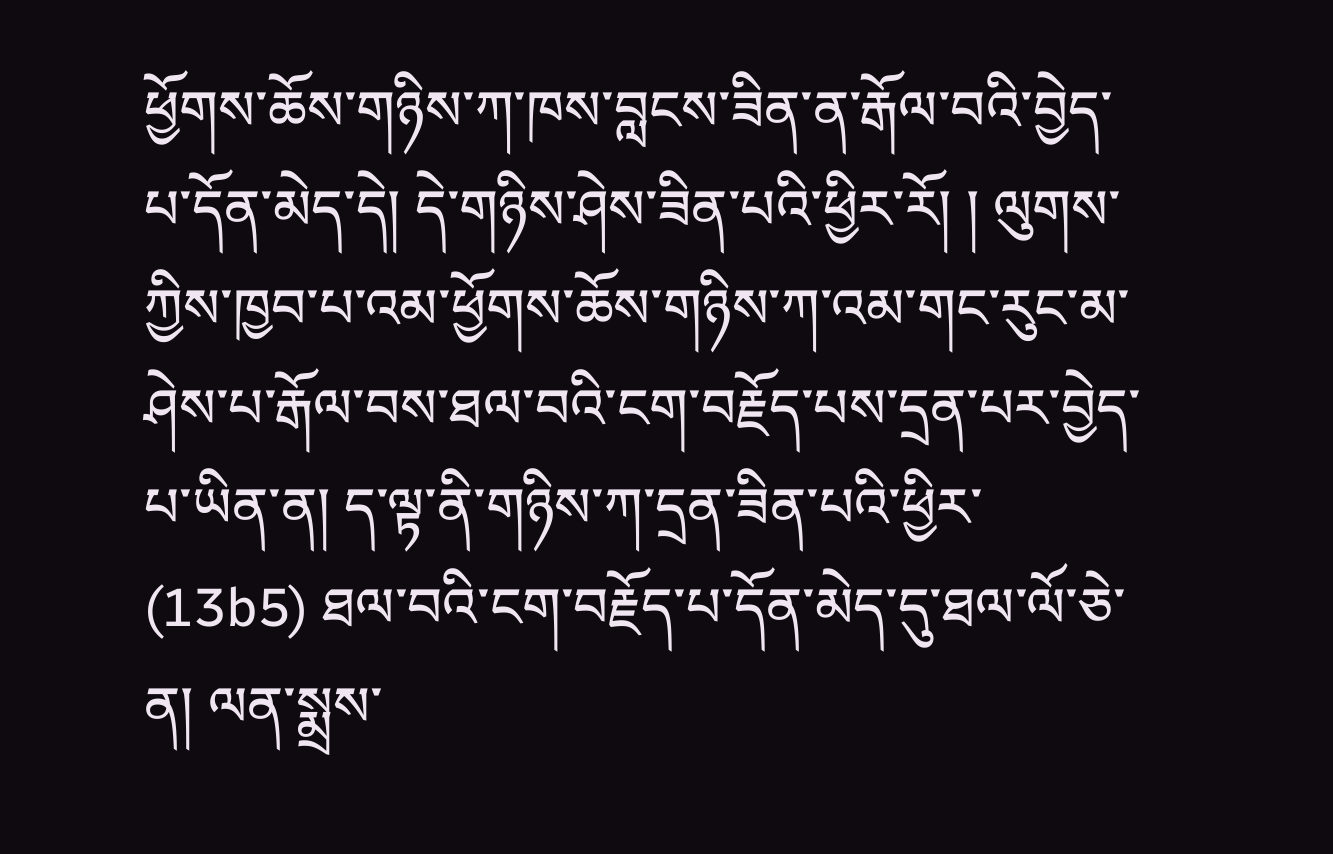ཕྱོགས་ཆོས་གཉིས་ཀ་ཁས་བླངས་ཟིན་ན་རྒོལ་བའི་བྱེད་པ་དོན་མེད་དེ། དེ་གཉིས་ཤེས་ཟིན་པའི་ཕྱིར་རོ། ། ལུགས་ཀྱིས་ཁྱབ་པ་འམ་ཕྱོགས་ཆོས་གཉིས་ཀ་འམ་གང་རུང་མ་ཤེས་པ་རྒོལ་བས་ཐལ་བའི་ངག་བརྗོད་པས་དྲན་པར་བྱེད་པ་ཡིན་ན། ད་ལྟ་ནི་གཉིས་ཀ་དྲན་ཟིན་པའི་ཕྱིར་ (13b5) ཐལ་བའི་ངག་བརྗོད་པ་དོན་མེད་དུ་ཐལ་ལོ་ཅེ་ན། ལན་སྨྲས་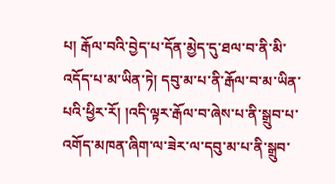པ། རྒོལ་བའི་བྱེད་པ་དོན་མྱེད་དུ་ཐལ་བ་ནི་མི་འདོད་པ་མ་ཡིན་ཏེ། དབུ་མ་པ་ནི་རྒོལ་བ་མ་ཡིན་པའི་ཕྱིར་རོ། །འདི་ལྟར་རྒོལ་བ་ཞེས་པ་ནི་སྒྲུབ་པ་འགོད་མཁན་ཞིག་ལ་ཟེར་ལ་དབུ་མ་པ་ནི་སྒྲུབ་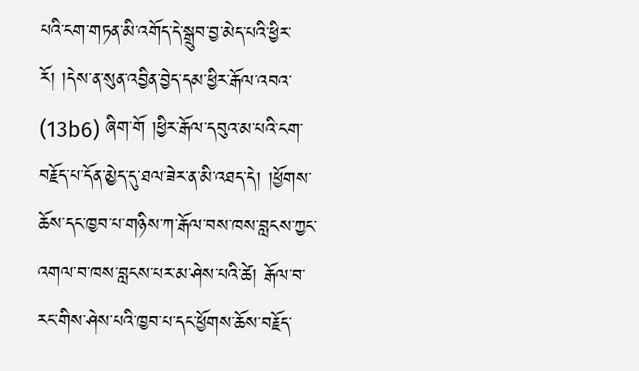པའི་ངག་གཏན་མི་འགོད་དེ་སྒྲུབ་བྱ་མེད་པའི་ཕྱིར་རོ། །དེས་ན་སུན་འབྱིན་བྱེད་དམ་ཕྱིར་རྒོལ་འབའ་ (13b6) ཞིག་གོ །ཕྱིར་རྒོལ་དབུའ་མ་པའི་ངག་བརྗོད་པ་དོན་མྱེད་དུ་ཐལ་ཟེར་ན་མི་འཐད་དེ། །ཕྱོགས་ཆོས་དང་ཁྱབ་པ་གཉིས་ཀ་རྒོལ་བས་ཁས་བླངས་ཀྱང་འགལ་བ་ཁས་བླངས་པར་མ་ཤེས་པའི་ཚེ། རྒོལ་བ་རང་གིས་ཤེས་པའི་ཁྱབ་པ་དང་ཕྱོགས་ཆོས་བརྗོད་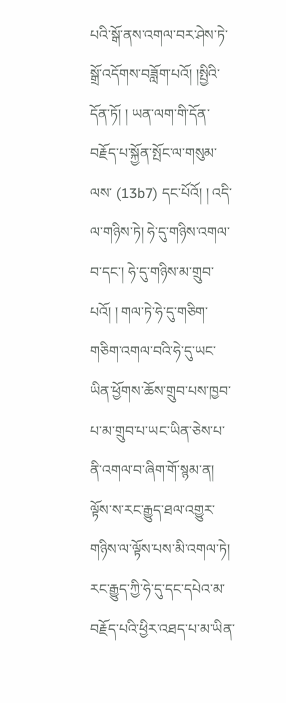པའི་སྒོ་ནས་འགལ་བར་ཤེས་ཏེ་སྒྲོ་འདོགས་བཟློག་པའོ། །སྤྱིའི་དོན་ཏོ། ། ཡན་ལག་གི་དོན་བརྗོད་པ་སྐྱོན་སྤོང་ལ་གསུམ་ལས་ (13b7) དང་པོའོ། ། འདི་ལ་གཉིས་ཏེ། ཧེ་དུ་གཉིས་འགལ་བ་དང་། ཧེ་དུ་གཉིས་མ་གྲུབ་པའོ། ། གལ་ཏེ་ཧེ་དུ་གཅིག་གཅིག་འགལ་བའི་ཧེ་དུ་ཡང་ཡིན་ཕྱོགས་ཆོས་གྲུབ་པས་ཁྱབ་པ་མ་གྲུབ་པ་ཡང་ཡིན་ཅེས་པ་ནི་འགལ་བ་ཞིག་གོ་སྙམ་ན། ལྟོས་ས་རང་རྒྱུད་ཐལ་འགྱུར་གཉིས་ལ་ལྟོས་པས་མི་འགལ་ཏེ། རང་རྒྱུད་ཀྱི་ཧེ་དུ་དང་དཔེའ་མ་བརྗོད་པའི་ཕྱིར་འཐད་པ་མ་ཡིན་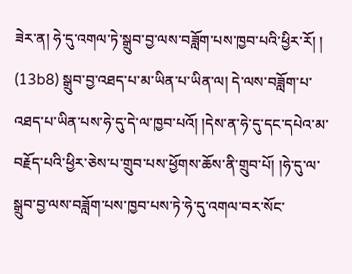ཟེར་ན། ཧེ་དུ་འགལ་ཏེ་སྒྲུབ་བྱ་ལས་བཟློག་པས་ཁྱབ་པའི་ཕྱིར་རོ། ། (13b8) སྒྲུབ་བྱ་འཐད་པ་མ་ཡིན་པ་ཡིན་ལ། དེ་ལས་བཟློག་པ་འཐད་པ་ཡིན་པས་ཧེ་དུ་དེ་ལ་ཁྱབ་པའོ། །དེས་ན་ཧེ་དུ་དང་དཔེའ་མ་བརྗོད་པའི་ཕྱིར་ཅེས་པ་གྲུབ་པས་ཕྱོགས་ཆོས་ནི་གྲུབ་པོ། །ཧེ་དུ་ལ་སྒྲུབ་བྱ་ལས་བཟློག་པས་ཁྱབ་པས་ཏེ་ཧེ་དུ་འགལ་བར་སོང་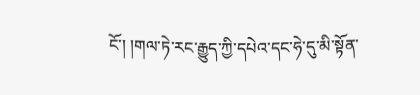ངོ་། །གལ་ཏེ་རང་རྒྱུད་ཀྱི་དཔེའ་དང་ཧེ་དུ་མི་སྟོན་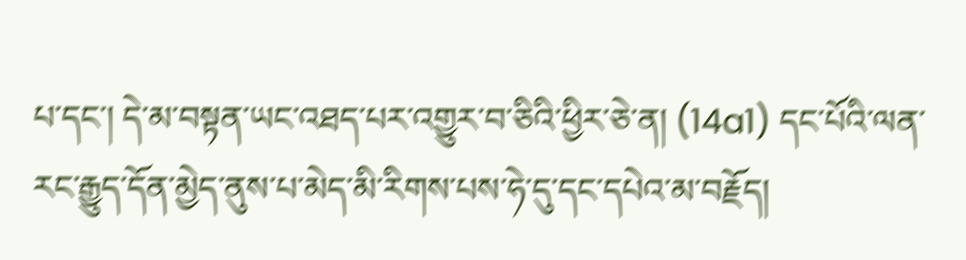པ་དང་། དེ་མ་བསྟན་ཡང་འཐད་པར་འགྱུར་བ་ཅིའི་ཕྱིར་ཅེ་ན། (14a1) དང་པོའི་ལན་རང་རྒྱུད་དོན་མྱེད་ནུས་པ་མེད་མི་རིགས་པས་ཧེ་དུ་དང་དཔེའ་མ་བརྗོད།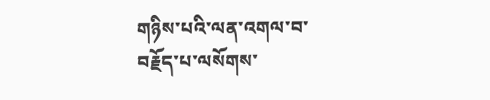གཉིས་པའི་ལན་འགལ་བ་བརྗོད་པ་ལསོགས་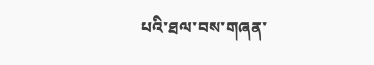པའི་ཐལ་བས་གཞན་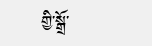གྱི་སྒྲོ་